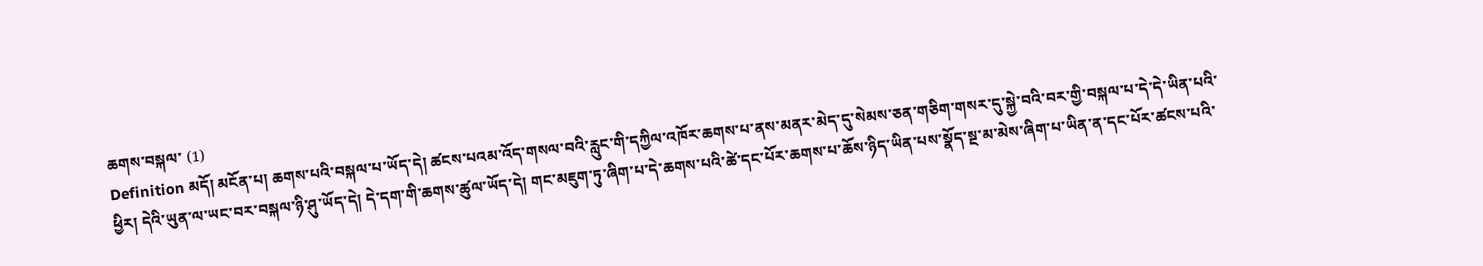ཆགས་བསྐལ་ (1)
Definition མདོ། མངོན་པ། ཆགས་པའི་བསྐལ་པ་ཡོད་དེ། ཚངས་པའམ་འོད་གསལ་བའི་རླུང་གི་དཀྱིལ་འཁོར་ཆགས་པ་ནས་མནར་མེད་དུ་སེམས་ཅན་གཅིག་གསར་དུ་སྐྱེ་བའི་བར་གྱི་བསྐལ་པ་དེ་དེ་ཡིན་པའི་ཕྱིར། དེའི་ཡུན་ལ་ཡང་བར་བསྐལ་ཉི་ཤུ་ཡོད་དེ། དེ་དག་གི་ཆགས་ཚུལ་ཡོད་དེ། གང་མཇུག་ཏུ་ཞིག་པ་དེ་ཆགས་པའི་ཚེ་དང་པོར་ཆགས་པ་ཆོས་ཉིད་ཡིན་པས་སྣོད་སྔ་མ་མེས་ཞིག་པ་ཡིན་ན་དང་པོར་ཚངས་པའི་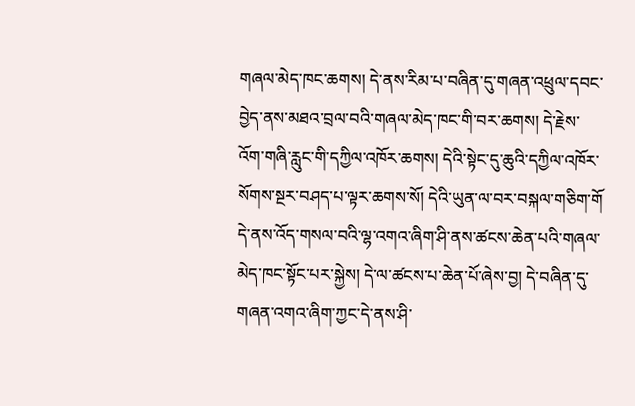གཞལ་མེད་ཁང་ཆགས། དེ་ནས་རིམ་པ་བཞིན་དུ་གཞན་འཕྲུལ་དབང་བྱེད་ནས་མཐའ་བྲལ་བའི་གཞལ་མེད་ཁང་གི་བར་ཆགས། དེ་རྗེས་འོག་གཞི་རླུང་གི་དཀྱིལ་འཁོར་ཆགས། དེའི་སྟེང་དུ་ཆུའི་དཀྱིལ་འཁོར་སོགས་སྔར་བཤད་པ་ལྟར་ཆགས་སོ། དེའི་ཡུན་ལ་བར་བསྐལ་གཅིག་གོ དེ་ནས་འོད་གསལ་བའི་ལྷ་འགའ་ཞིག་ཤི་ནས་ཚངས་ཆེན་པའི་གཞལ་མེད་ཁང་སྟོང་པར་སྐྱེས། དེ་ལ་ཚངས་པ་ཆེན་པོ་ཞེས་བྱ། དེ་བཞིན་དུ་གཞན་འགའ་ཞིག་ཀྱང་དེ་ནས་ཤི་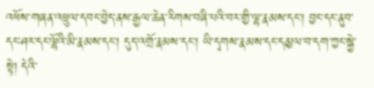འཕོས་གཞན་འཕྲུལ་དབང་བྱེད་ནས་རྒྱལ་ཆེན་རིགས་བཞི་པའི་བར་གྱི་ལྷ་རྣམས་དང་། བྱང་དང་ནུབ་དང་ཤར་དང་ལྷོའི་མི་རྣམས་དང་། དུད་འགྲོ་རྣམས་དང་། ཡི་དྭགས་རྣམས་དང་དམྱལ་བ་དག་ཀྱང་སྐྱེ་སྟེ། དེའི་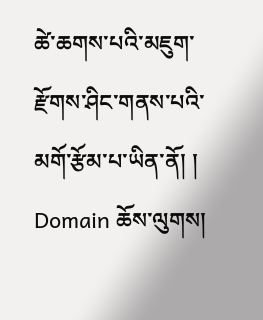ཚེ་ཆགས་པའི་མཇུག་རྫོགས་ཤིང་གནས་པའི་མགོ་རྩོམ་པ་ཡིན་ནོ། །
Domain ཆོས་ལུགས།